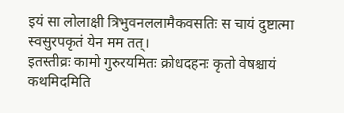इयं सा लोलाक्षी त्रिभुवनललामैकवसतिः स चायं दुष्टात्मा स्वसुरपकृतं येन मम तत्।
इतस्तीव्रः कामो गुरुरयमितः क्रोधदहनः कृतो वेषश्चायं कथमिदमिति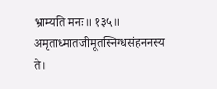भ्राम्यति मनः॥ १३५॥
अमृताध्मातजीमूतस्निग्धसंहननस्य ते।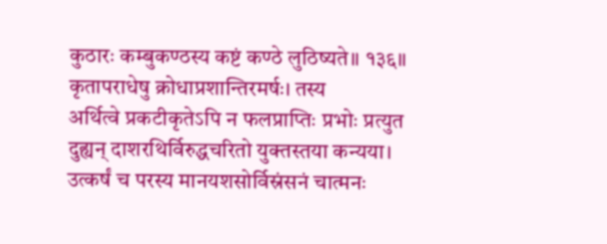कुठारः कम्बुकण्ठस्य कष्टं कण्ठे लुठिष्यते॥ १३६॥
कृतापराधेषु क्रोधाप्रशान्तिरमर्षः। तस्य
अर्थित्वे प्रकटीकृतेऽपि न फलप्राप्तिः प्रभोः प्रत्युत दुह्यन् दाशरथिर्विरुद्धचरितो युक्तस्तया कन्यया।
उत्कर्षं च परस्य मानयशसोर्विस्रंसनं चात्मनः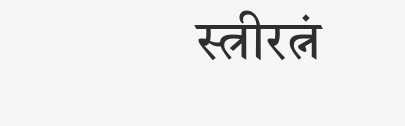स्त्रीरत्नं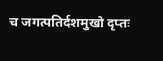च जगत्पतिर्दशमुखो दृप्तः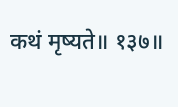कथं मृष्यते॥ १३७॥